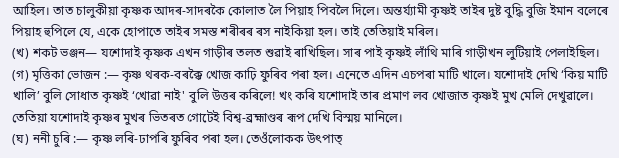আহিল। তাত চালুকীয়া কৃষ্ণক আদৰ-সাদৰকৈ কোলাত লৈ পিয়াহ পিবলৈ দিলে। অন্তৰ্য্যামী কৃষ্ণই তাইৰ দুষ্ট বুদ্ধি বুজি ইমান বলেৰে পিয়াহ হুপিলে যে, একে হোপাতে তাইৰ সমস্ত শৰীৰৰ ৰস নাইকিয়া হল। তাই তেতিয়াই মৰিল।
(খ) শকট ভঞ্জন— যশোদাই কৃষ্ণক এখন গাড়ীৰ তলত শুৱাই ৰাখিছিল। সাৰ পাই কৃষ্ণই লাঁথি মাৰি গাড়ীখন লুটিয়াই পেলাইছিল।
(গ) মৃত্তিকা ভোজন :— কৃষ্ণ থৰক-বৰক্কৈ খোজ কাঢ়ি ফুৰিব পৰা হল। এনেতে এদিন এচপৰা মাটি খালে। যশোদাই দেখি ‘কিয় মাটি খালি’ বুলি সোধাত কৃষ্ণই ‘খোৱা নাই' বুলি উত্তৰ কৰিলে! খং কৰি যশোদাই তাৰ প্ৰমাণ লব খোজাত কৃষ্ণই মুখ মেলি দেখুৱালে। তেতিয়া যশোদাই কৃষ্ণৰ মুখৰ ভিতৰত গোটেই বিশ্ব-ব্ৰহ্মাণ্ডৰ ৰূপ দেখি বিস্ময় মানিলে।
(ঘ) ননী চুৰি :— কৃষ্ণ লৰি-ঢাপৰি ফুৰিব পৰা হল। তেওঁলোকক উৎপাত্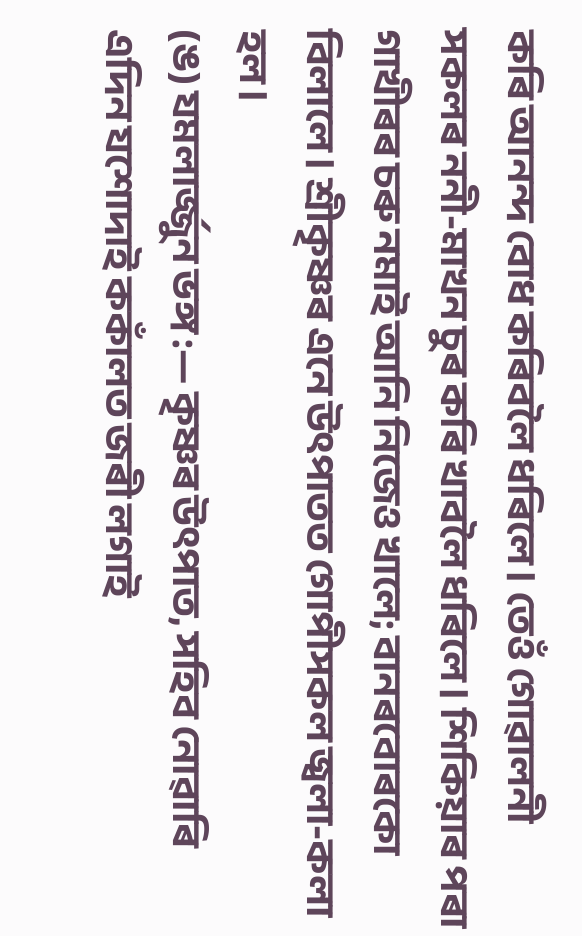কৰি আনন্দ বোধ কৰিবলৈ ধৰিলে। তেওঁ গোৱালনী সকলৰ ননী-মাখন চুৰ কৰি খাবলৈ ধৰিলে। শিকিয়াৰ পৰা গাখীৰৰ চৰু নমাই আনি নিজেও খালে; বানৰবোৰকো বিলালে। শ্ৰীকৃষ্ণৰ এনে উৎপাতত গোপীসকল জ্বলা-কলা হল।
(ঙ) যমলাৰ্জ্জুন ভঙ্গ :— কৃষ্ণৰ উৎপাত, সহিব নোৱাৰি এদিন যশোদাই ককাঁলত জৰী লগাই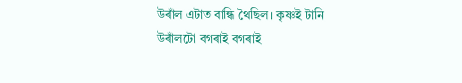উৰাঁল এটাত বান্ধি থৈছিল। কৃষ্ণই টানি উৰাঁলটো বগৰাই বগৰাই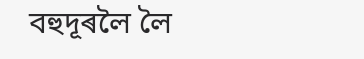বহুদূৰলৈ লৈ